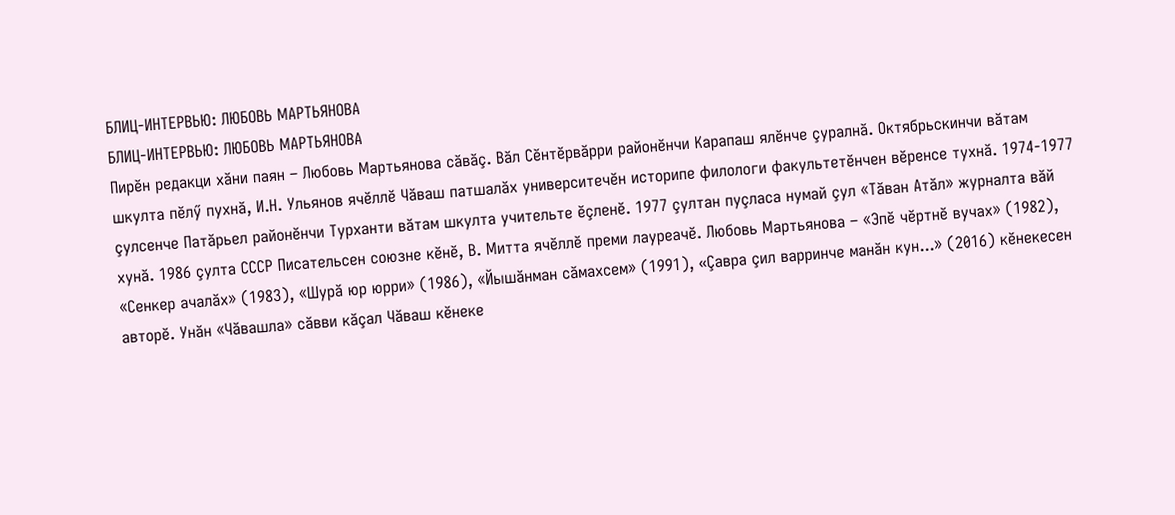БЛИЦ-ИНТЕРВЬЮ: ЛЮБОВЬ МАРТЬЯНОВА
БЛИЦ-ИНТЕРВЬЮ: ЛЮБОВЬ МАРТЬЯНОВА
Пирĕн редакци хăни паян – Любовь Мартьянова сăвăç. Вăл Сĕнтĕрвăрри районĕнчи Карапаш ялĕнче çуралнă. Октябрьскинчи вăтам шкулта пĕлӳ пухнă, И.Н. Ульянов ячĕллĕ Чăваш патшалăх университечĕн историпе филологи факультетĕнчен вĕренсе тухнă. 1974-1977 çулсенче Патăрьел районĕнчи Турханти вăтам шкулта учительте ĕçленĕ. 1977 çултан пуçласа нумай çул «Тăван Атăл» журналта вăй хунă. 1986 çулта СССР Писательсен союзне кĕнĕ, В. Митта ячĕллĕ преми лауреачĕ. Любовь Мартьянова – «Эпĕ чĕртнĕ вучах» (1982), «Сенкер ачалăх» (1983), «Шурă юр юрри» (1986), «Йышăнман сăмахсем» (1991), «Çавра çил варринче манăн кун...» (2016) кĕнекесен авторĕ. Унăн «Чăвашла» сăвви кăçал Чăваш кĕнеке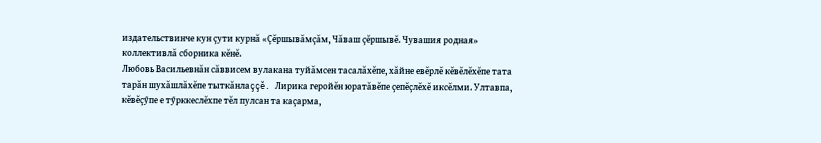издательствинче кун çути курнă «Çĕршывăмçăм, Чăваш çĕршывĕ. Чувашия родная» коллективлă сборника кĕнĕ.
Любовь Васильевнăн сăввисем вулакана туйăмсен тасалăхĕпе, хăйне евĕрлĕ кĕвĕлĕхĕпе тата тарăн шухăшлăхĕпе тыткăнлаççĕ. Лирика геройĕн юратăвĕпе çепĕçлĕхĕ иксĕлми. Ултавпа, кĕвĕçӳпе е тӳрккеслĕхпе тĕл пулсан та каçарма,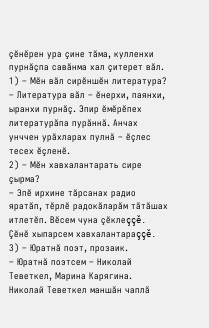çĕнĕрен ура çине тăма, кулленхи пурнăçпа савăнма хал çитерет вăл.
1) – Мĕн вăл сирĕншĕн литература?
– Литература вăл – ĕнерхи, паянхи, ыранхи пурнăç. Эпир ĕмĕрĕпех литературăпа пурăннă. Анчах унччен урăхларах пулнă – ĕçлес тесех ĕçленĕ.
2) – Мĕн хавхалантарать сире çырма?
– Эпĕ ирхине тăрсанах радио яратăп, тĕрлĕ радокăларăм тăтăшах итлетĕп. Вĕсем чуна çĕклеççĕ. Çĕнĕ хыпарсем хавхалантараççĕ.
3) – Юратнă поэт, прозаик.
– Юратнă поэтсем – Николай Теветкел, Марина Карягина. Николай Теветкел маншăн чаплă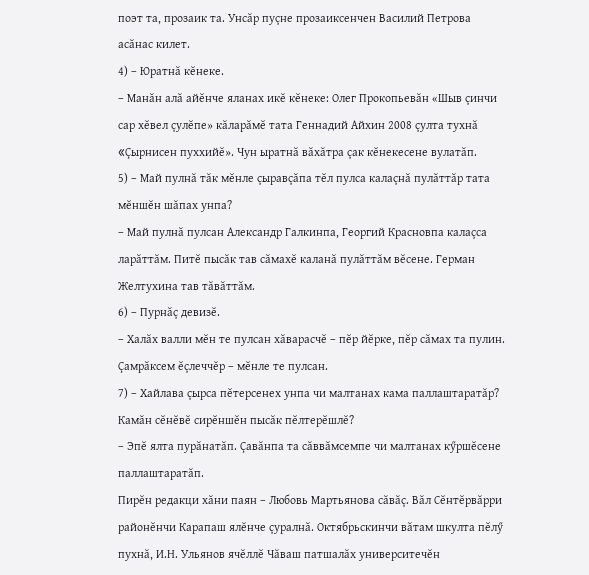поэт та, прозаик та. Унсăр пуçне прозаиксенчен Василий Петрова асăнас килет.
4) – Юратнă кĕнеке.
– Манăн алă айĕнче яланах икĕ кĕнеке: Олег Прокопьевăн «Шыв çинчи сар хĕвел çулĕпе» кăларăмĕ тата Геннадий Айхин 2008 çулта тухнă «Çырнисен пуххийĕ». Чун ыратнă вăхăтра çак кĕнекесене вулатăп.
5) – Май пулнă тăк мĕнле çыравçăпа тĕл пулса калаçнă пулăттăр тата мĕншĕн шăпах унпа?
– Май пулнă пулсан Александр Галкинпа, Георгий Красновпа калаçса ларăттăм. Питĕ пысăк тав сăмахĕ каланă пулăттăм вĕсене. Герман Желтухина тав тăвăттăм.
6) – Пурнăç девизĕ.
– Халăх валли мĕн те пулсан хăварасчĕ – пĕр йĕрке, пĕр сăмах та пулин. Çамрăксем ĕçлеччĕр – мĕнле те пулсан.
7) – Хайлава çырса пĕтерсенех унпа чи малтанах кама паллаштаратăр? Камăн сĕнĕвĕ сирĕншĕн пысăк пĕлтерĕшлĕ?
– Эпĕ ялта пурăнатăп. Çавăнпа та сăввăмсемпе чи малтанах кӳршĕсене паллаштаратăп.
Пирĕн редакци хăни паян – Любовь Мартьянова сăвăç. Вăл Сĕнтĕрвăрри районĕнчи Карапаш ялĕнче çуралнă. Октябрьскинчи вăтам шкулта пĕлӳ пухнă, И.Н. Ульянов ячĕллĕ Чăваш патшалăх университечĕн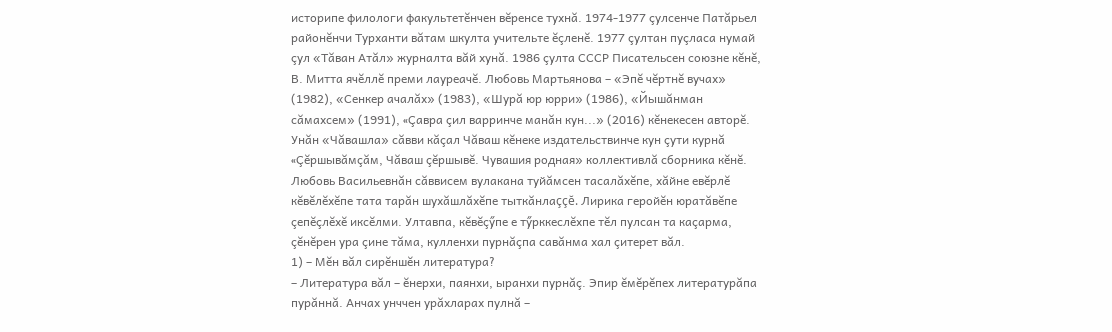историпе филологи факультетĕнчен вĕренсе тухнă. 1974-1977 çулсенче Патăрьел районĕнчи Турханти вăтам шкулта учительте ĕçленĕ. 1977 çултан пуçласа нумай çул «Тăван Атăл» журналта вăй хунă. 1986 çулта СССР Писательсен союзне кĕнĕ, В. Митта ячĕллĕ преми лауреачĕ. Любовь Мартьянова – «Эпĕ чĕртнĕ вучах» (1982), «Сенкер ачалăх» (1983), «Шурă юр юрри» (1986), «Йышăнман сăмахсем» (1991), «Çавра çил варринче манăн кун...» (2016) кĕнекесен авторĕ. Унăн «Чăвашла» сăвви кăçал Чăваш кĕнеке издательствинче кун çути курнă «Çĕршывăмçăм, Чăваш çĕршывĕ. Чувашия родная» коллективлă сборника кĕнĕ.
Любовь Васильевнăн сăввисем вулакана туйăмсен тасалăхĕпе, хăйне евĕрлĕ кĕвĕлĕхĕпе тата тарăн шухăшлăхĕпе тыткăнлаççĕ. Лирика геройĕн юратăвĕпе çепĕçлĕхĕ иксĕлми. Ултавпа, кĕвĕçӳпе е тӳрккеслĕхпе тĕл пулсан та каçарма, çĕнĕрен ура çине тăма, кулленхи пурнăçпа савăнма хал çитерет вăл.
1) – Мĕн вăл сирĕншĕн литература?
– Литература вăл – ĕнерхи, паянхи, ыранхи пурнăç. Эпир ĕмĕрĕпех литературăпа пурăннă. Анчах унччен урăхларах пулнă –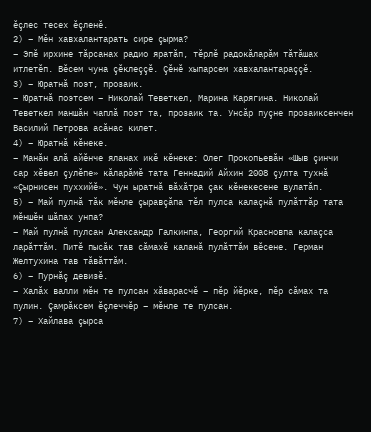ĕçлес тесех ĕçленĕ.
2) – Мĕн хавхалантарать сире çырма?
– Эпĕ ирхине тăрсанах радио яратăп, тĕрлĕ радокăларăм тăтăшах итлетĕп. Вĕсем чуна çĕклеççĕ. Çĕнĕ хыпарсем хавхалантараççĕ.
3) – Юратнă поэт, прозаик.
– Юратнă поэтсем – Николай Теветкел, Марина Карягина. Николай Теветкел маншăн чаплă поэт та, прозаик та. Унсăр пуçне прозаиксенчен Василий Петрова асăнас килет.
4) – Юратнă кĕнеке.
– Манăн алă айĕнче яланах икĕ кĕнеке: Олег Прокопьевăн «Шыв çинчи сар хĕвел çулĕпе» кăларăмĕ тата Геннадий Айхин 2008 çулта тухнă «Çырнисен пуххийĕ». Чун ыратнă вăхăтра çак кĕнекесене вулатăп.
5) – Май пулнă тăк мĕнле çыравçăпа тĕл пулса калаçнă пулăттăр тата мĕншĕн шăпах унпа?
– Май пулнă пулсан Александр Галкинпа, Георгий Красновпа калаçса ларăттăм. Питĕ пысăк тав сăмахĕ каланă пулăттăм вĕсене. Герман Желтухина тав тăвăттăм.
6) – Пурнăç девизĕ.
– Халăх валли мĕн те пулсан хăварасчĕ – пĕр йĕрке, пĕр сăмах та пулин. Çамрăксем ĕçлеччĕр – мĕнле те пулсан.
7) – Хайлава çырса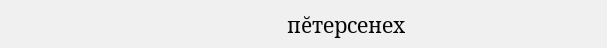пĕтерсенех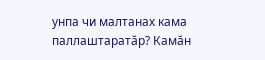унпа чи малтанах кама паллаштаратăр? Камăн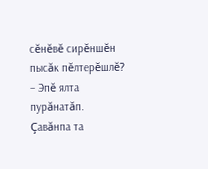сĕнĕвĕ сирĕншĕн пысăк пĕлтерĕшлĕ?
– Эпĕ ялта пурăнатăп. Çавăнпа та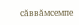сăввăмсемпе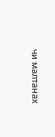чи малтанах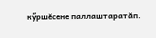кӳршĕсене паллаштаратăп.